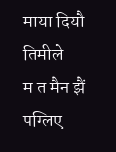माया दियौ तिमीले
म त मैन झैं पग्लिए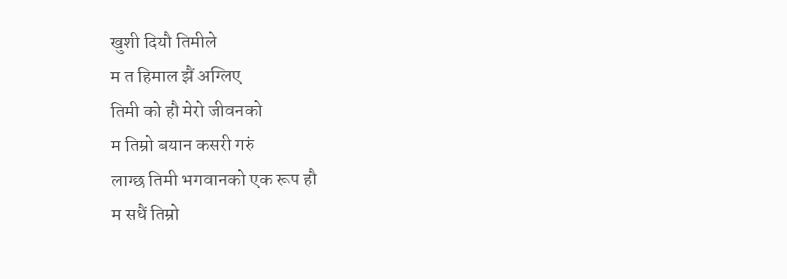खुशी दियौ तिमीले
म त हिमाल झैं अग्लिए
तिमी को हौ मेरो जीवनको
म तिम्रो बयान कसरी गरुं
लाग्छ तिमी भगवानको एक रूप हौ
म सधैं तिम्रो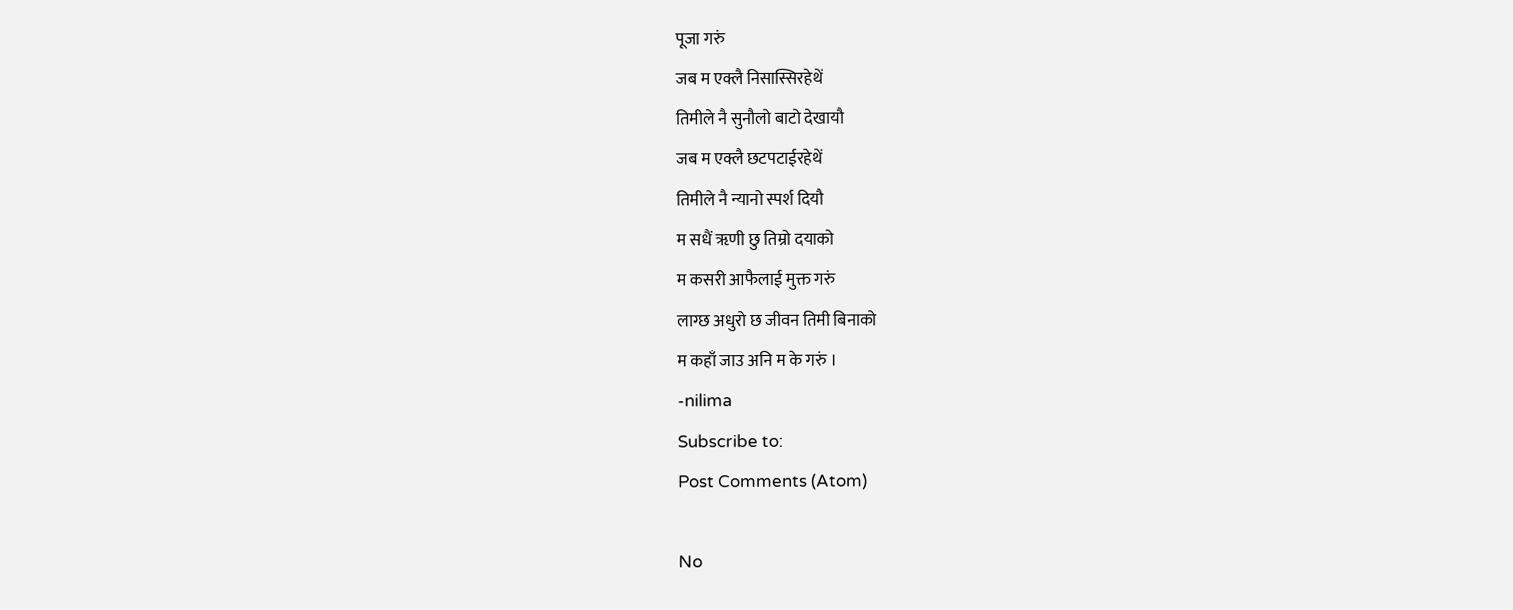पूजा गरुं
जब म एक्लै निसास्सिरहेथें
तिमीले नै सुनौलो बाटो देखायौ
जब म एक्लै छटपटाईरहेथें
तिमीले नै न्यानो स्पर्श दियौ
म सधैं ॠणी छु तिम्रो दयाको
म कसरी आफैलाई मुक्त गरुं
लाग्छ अधुरो छ जीवन तिमी बिनाको
म कहाँ जाउ अनि म के गरुं ।
-nilima
Subscribe to:
Post Comments (Atom)

No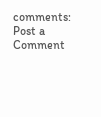comments:
Post a Comment